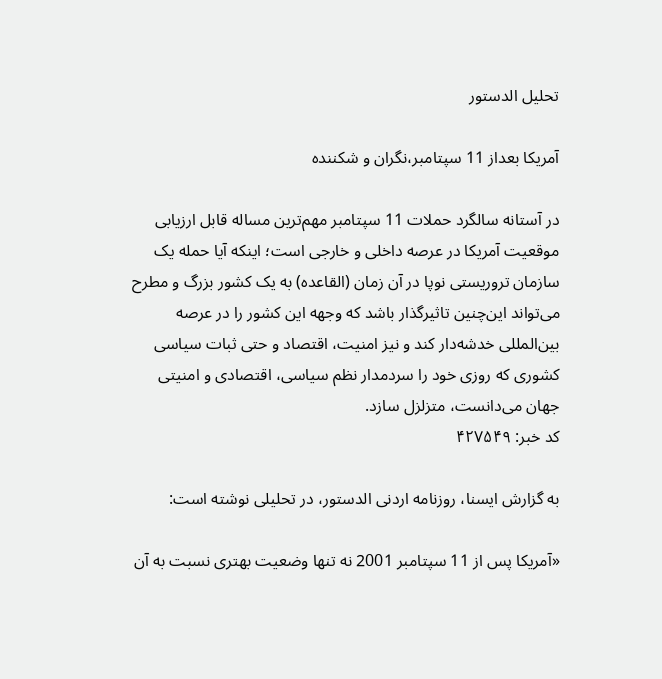تحلیل الدستور

آمریکا بعداز ‌11 سپتامبر،نگران‌ و شکننده‌

در آستانه سالگرد حملات 11 سپتامبر مهم‌ترین مساله قابل ارزیابی موقعیت آمریکا در عرصه‌ داخلی و خارجی است؛ اینکه آیا حمله یک سازمان تروریستی نوپا در آن زمان (القاعده) به یک کشور بزرگ و مطرح می‌تواند این‌چنین تاثیرگذار باشد که وجهه‌ این کشور را در عرصه بین‌المللی خدشه‌دار کند و نیز امنیت، اقتصاد و حتی ثبات سیاسی کشوری که روزی خود را سردمدار نظم سیاسی، اقتصادی و امنیتی جهان می‌دانست، متزلزل سازد.
کد خبر: ۴۲۷۵۴۹

به گزارش ایسنا، روزنامه اردنی الدستور، در تحلیلی نوشته است:

«آمریکا پس از 11 سپتامبر 2001 نه تنها وضعیت بهتری نسبت به آن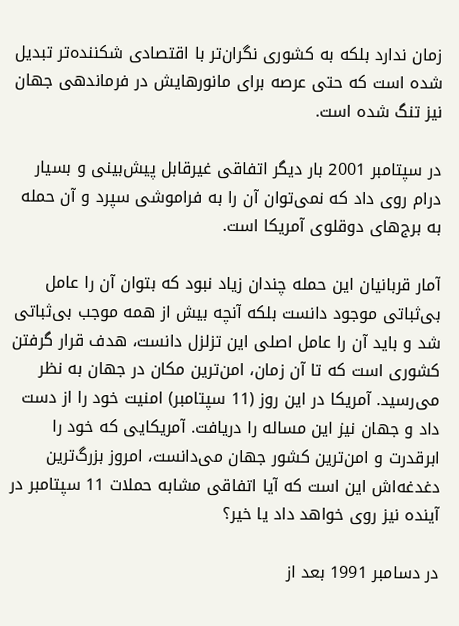زمان ندارد بلکه به کشوری نگران‌تر با اقتصادی شکننده‌تر تبدیل شده است که حتی عرصه برای مانورهایش در فرماندهی جهان نیز تنگ شده است.

در سپتامبر 2001 بار دیگر اتفاقی غیرقابل پیش‌بینی و بسیار درام روی داد که نمی‌توان آن را به فراموشی سپرد و آن حمله به برج‌های‌ دوقلوی آمریکا است.

آمار قربانیان این حمله چندان زیاد نبود که بتوان آن را عامل بی‌ثباتی موجود دانست بلکه آنچه بیش از همه موجب بی‌ثباتی شد و باید آن را عامل اصلی این تزلزل دانست، هدف قرار گرفتن کشوری است که تا آن زمان، امن‌ترین مکان در جهان به نظر می‌رسید. آمریکا در این روز (11 سپتامبر) امنیت خود را از دست داد و جهان نیز این مساله را دریافت. آمریکایی که خود را ابرقدرت و امن‌ترین کشور جهان می‌دانست، امروز بزرگ‌ترین دغدغه‌اش این است که آیا اتفاقی مشابه حملات 11 سپتامبر در آینده نیز روی خواهد داد یا خیر؟

در دسامبر 1991 بعد از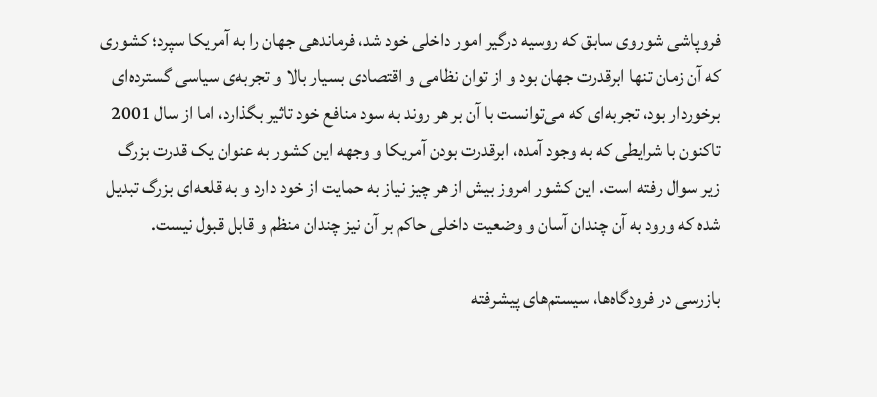فروپاشی شوروی سابق که روسیه درگیر امور داخلی خود شد، فرماندهی جهان را به آمریکا سپرد؛ کشوری که آن زمان تنها ابرقدرت جهان بود و از توان نظامی و اقتصادی بسیار بالا و تجربه‌ی سیاسی گسترده‌ای برخوردار بود، تجربه‌ای که می‌توانست با آن بر هر روند به سود منافع خود تاثیر بگذارد، اما از سال 2001 تاکنون با شرایطی که به وجود آمده، ابرقدرت بودن آمریکا و وجهه این کشور به عنوان یک قدرت بزرگ زیر سوال رفته است. این کشور امروز بیش از هر چیز نیاز به حمایت از خود دارد و به قلعه‌ای بزرگ تبدیل شده که ورود به آن چندان آسان و وضعیت داخلی حاکم بر آن نیز چندان منظم و قابل قبول نیست.

بازرسی در فرودگاه‌ها، سیستم‌های پیشرفته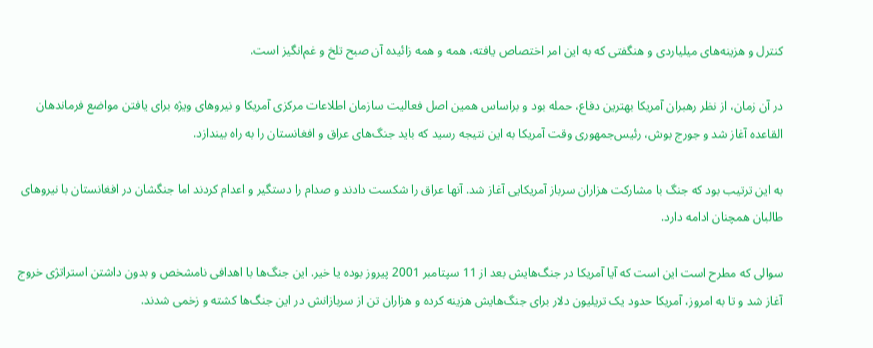کنترل و هزینه‌های میلیاردی و هنگفتی که به این امر اختصاص یافته، همه و همه زائیده آن صبح تلخ و غم‌انگیز است.

در آن زمان، از نظر رهبران آمریکا بهترین دفاع، حمله بود و براساس همین اصل فعالیت سازمان اطلاعات مرکزی آمریکا و نیروهای ویژه برای یافتن مواضع فرماندهان القاعده آغاز شد و جورج بوش، رئیس‌جمهوری وقت آمریکا به این نتیجه رسید که باید جنگ‌های عراق و افغانستان را به راه بیندازد.

به این ترتیب بود که جنگ با مشارکت هزاران سرباز آمریکایی آغاز شد. آنها عراق را شکست دادند و صدام را دستگیر و اعدام کردند اما جنگشان در افغانستان با نیروهای طالبان همچنان ادامه دارد.

سوالی که مطرح است این است که آیا آمریکا در جنگ‌هایش بعد از 11 سپتامبر 2001 پیروز بوده یا خیر. این جنگ‌ها با اهدافی نامشخص و بدون داشتن استراتژی خروج آغاز شد و تا به امروز، آمریکا حدود یک تریلیون دلار برای جنگ‌هایش هزینه کرده و هزاران تن از سربازانش در این جنگ‌ها کشته و زخمی شدند.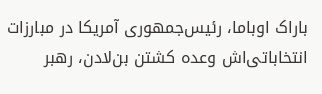باراک اوباما،‌ رئیس‌جمهوری آمریکا در مبارزات انتخاباتی‌اش وعده‌ کشتن بن‌لادن، رهبر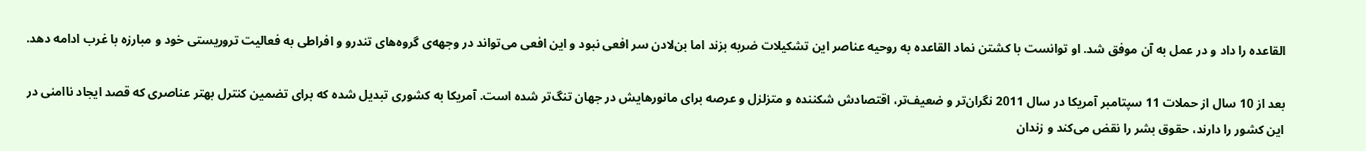القاعده را داد و در عمل به آن موفق شد. او توانست با کشتن نماد القاعده به روحیه عناصر این تشکیلات ضربه بزند اما بن‌لادن سر افعی نبود و این افعی می‌تواند در وجهه‌ی گروه‌های تندرو و افراطی به فعالیت تروریستی خود و مبارزه با غرب ادامه دهد.

بعد از 10 سال از حملات 11 سپتامبر آمریکا در سال 2011 نگران‌تر و ضعیف‌تر، اقتصادش شکننده و متزلزل و عرصه برای مانورهایش در جهان تنگ‌تر شده است. آمریکا به کشوری تبدیل شده که برای تضمین کنترل بهتر عناصری که قصد ایجاد ناامنی در این کشور را دارند، حقوق بشر را نقض می‌کند و زندان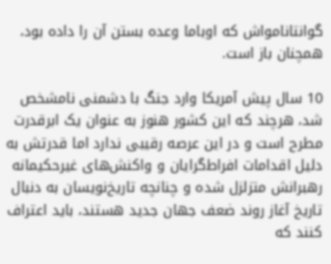گوانتانامواش که اوباما وعده بستن آن را داده بود، همچنان باز است.

10 سال پیش آمریکا وارد جنگ با دشمنی نامشخص شد، هرچند که این کشور هنوز به عنوان یک ابرقدرت مطرح است و در این عرصه رقیبی ندارد اما قدرتش به دلیل اقدامات افراط‌گرایان و واکنش‌های غیرحکیمانه‌ رهبرانش متزلزل شده و چنانچه تاریخ‌نویسان به دنبال تاریخ آغاز روند ضعف جهان جدید هستند، باید اعتراف‌ کنند که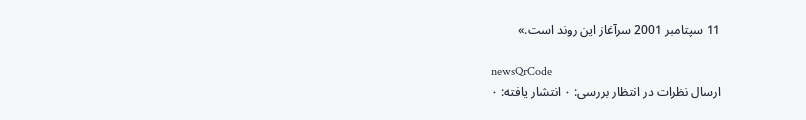11 سپتامبر 2001 سرآغاز این روند است.»

newsQrCode
ارسال نظرات در انتظار بررسی: ۰ انتشار یافته: ۰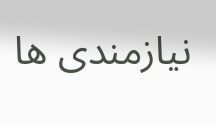نیازمندی ها